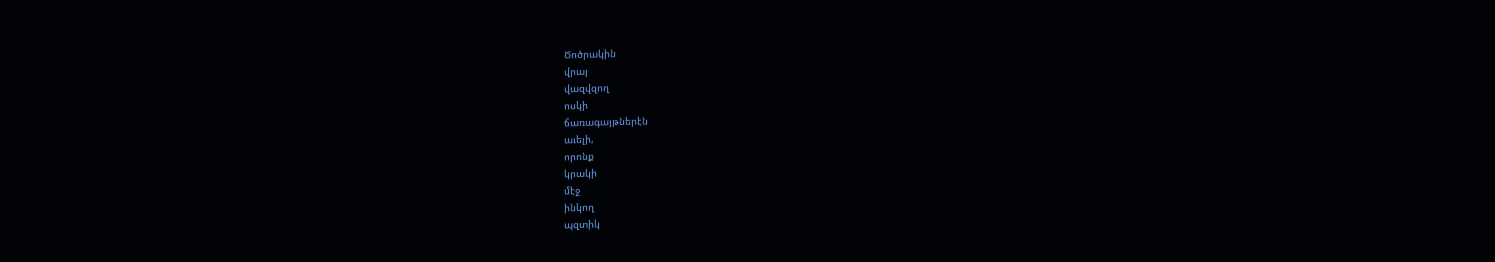Ծոծրակին
վրայ
վազվզող
ոսկի
ճառագայթներէն
աւելի,
որոնք
կրակի
մէջ
ինկող
պզտիկ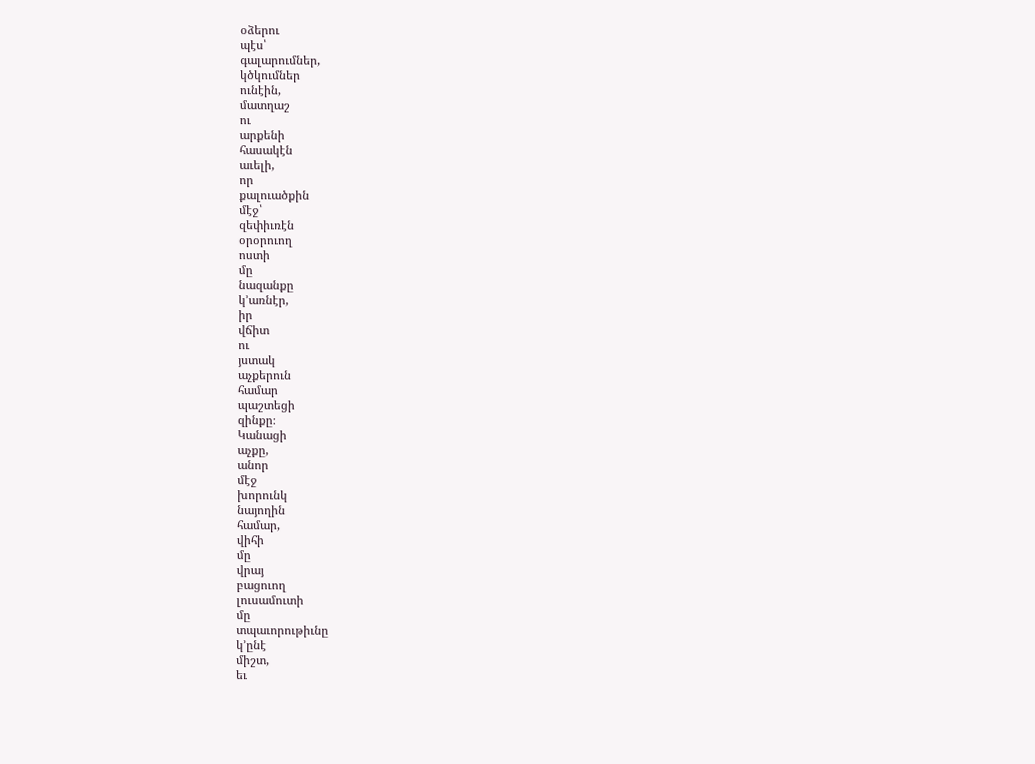օձերու
պէս՝
գալարումներ,
կծկումներ
ունէին,
մատղաշ
ու
արքենի
հասակէն
աւելի,
որ
քալուածքին
մէջ՝
զեփիւռէն
օրօրուող
ոստի
մը
նազանքը
կ՚առնէր,
իր
վճիտ
ու
յստակ
աչքերուն
համար
պաշտեցի
զինքը։
Կանացի
աչքը,
անոր
մէջ
խորունկ
նայողին
համար,
վիհի
մը
վրայ
բացուող
լուսամուտի
մը
տպաւորութիւնը
կ՚ընէ
միշտ,
եւ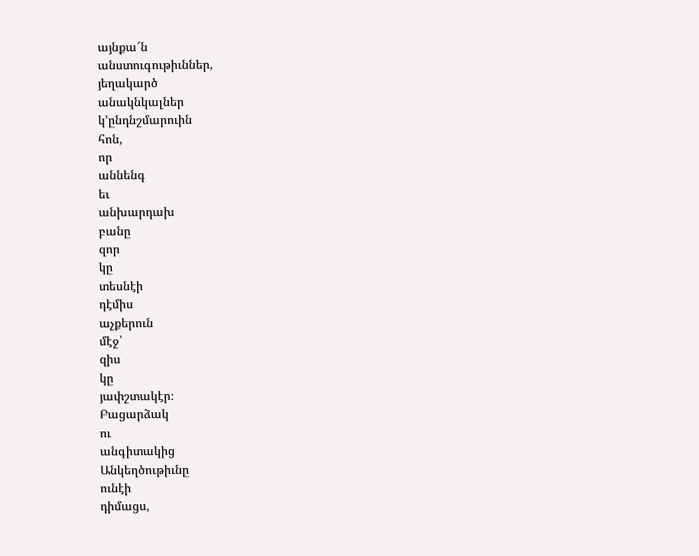այնքա՜ն
անստուգութիւններ,
յեղակարծ
անակնկալներ
կ՚ընդնշմարուին
հոն,
որ
աննենգ
եւ
անխարդախ
բանը
զոր
կը
տեսնէի
դէմիս
աչքերուն
մէջ՝
զիս
կը
յափշտակէր։
Բացարձակ
ու
անգիտակից
Անկեղծութիւնը
ունէի
դիմացս,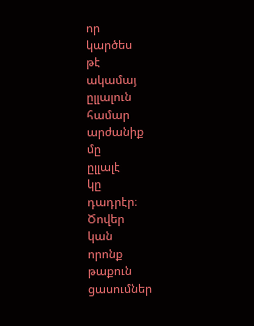որ
կարծես
թէ
ակամայ
ըլլալուն
համար
արժանիք
մը
ըլլալէ
կը
դադրէր։
Ծովեր
կան
որոնք
թաքուն
ցասումներ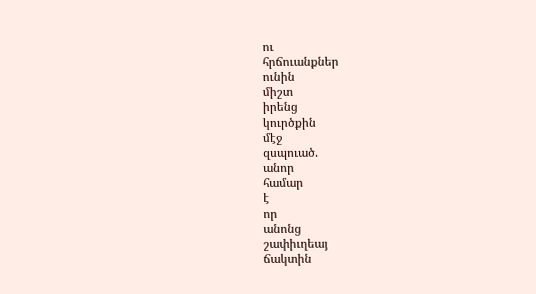ու
հրճուանքներ
ունին
միշտ
իրենց
կուրծքին
մէջ
զսպուած.
անոր
համար
է
որ
անոնց
շափիւղեայ
ճակտին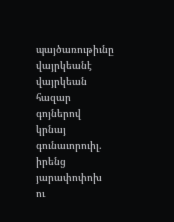պայծառութիւնը
վայրկեանէ
վայրկեան
հազար
գոյներով
կրնայ
գունաւորուիլ.
իրենց
յարափոփոխ
ու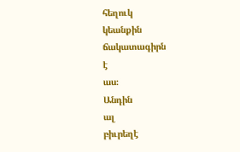հեղուկ
կեանքին
ճակատագիրն
է
աս։
Անդին
ալ
բիւրեղէ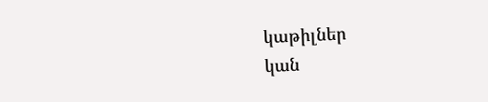կաթիլներ
կան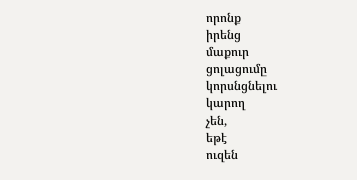որոնք
իրենց
մաքուր
ցոլացումը
կորսնցնելու
կարող
չեն,
եթէ
ուզեն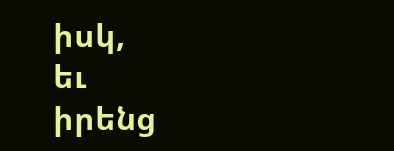իսկ,
եւ
իրենց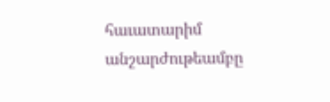հաւատարիմ
անշարժութեամբը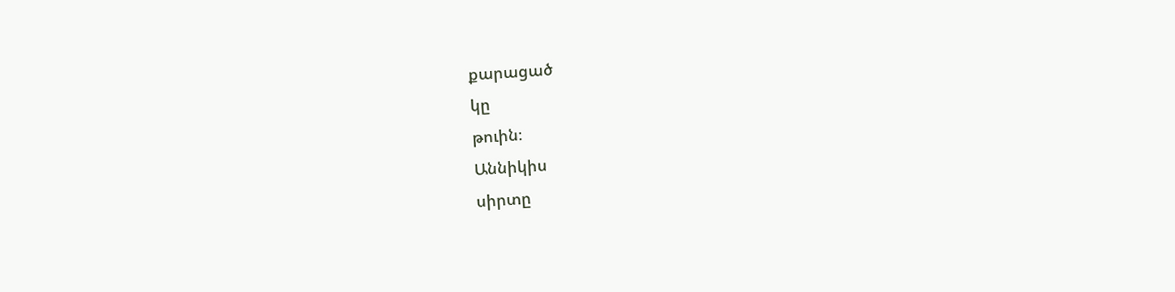քարացած
կը
թուին։
Աննիկիս
սիրտը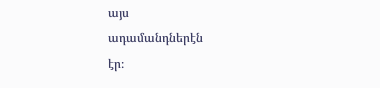այս
ադամանդներէն
էր։